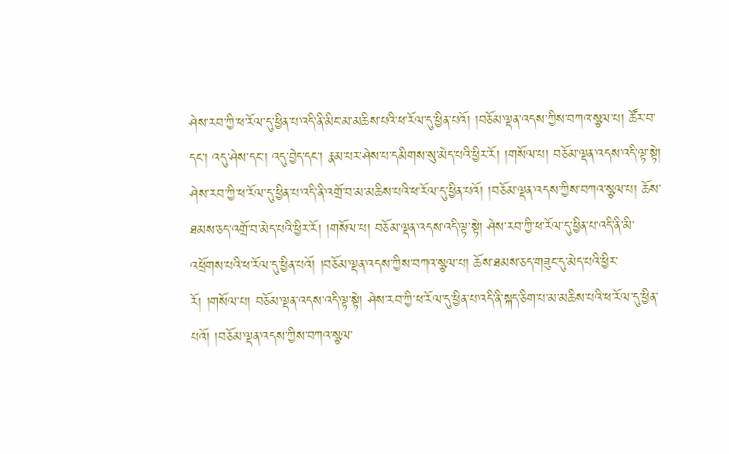ཤེས་རབ་ཀྱི་ཕ་རོལ་དུ་ཕྱིན་པ་འདི་ནི་མིང་མ་མཆིས་པའི་ཕ་རོལ་དུ་ཕྱིན་པའོ། །བཅོམ་ལྡན་འདས་ཀྱིས་བཀའ་སྩལ་པ། ཚོར་བ་དང་། འདུ་ཤེས་དང་། འདུ་བྱེད་དང་། རྣམ་པར་ཤེས་པ་དམིགས་སུ་མེད་པའི་ཕྱིར་རོ། །གསོལ་པ། བཅོམ་ལྡན་འདས་འདི་ལྟ་སྟེ། ཤེས་རབ་ཀྱི་ཕ་རོལ་དུ་ཕྱིན་པ་འདི་ནི་འགྲོ་བ་མ་མཆིས་པའི་ཕ་རོལ་དུ་ཕྱིན་པའོ། །བཅོམ་ལྡན་འདས་ཀྱིས་བཀའ་སྩལ་པ། ཆོས་ཐམས་ཅད་འགྲོ་བ་མེད་པའི་ཕྱིར་རོ། །གསོལ་པ། བཅོམ་ལྡན་འདས་འདི་ལྟ་སྟེ། ཤེས་རབ་ཀྱི་ཕ་རོལ་དུ་ཕྱིན་པ་འདི་ནི་མི་འཕྲོགས་པའི་ཕ་རོལ་དུ་ཕྱིན་པའོ། །བཅོམ་ལྡན་འདས་ཀྱིས་བཀའ་སྩལ་པ། ཆོས་ཐམས་ཅད་གཟུང་དུ་མེད་པའི་ཕྱིར་རོ། །གསོལ་པ། བཅོམ་ལྡན་འདས་འདི་ལྟ་སྟེ། ཤེས་རབ་ཀྱི་ཕ་རོལ་དུ་ཕྱིན་པ་འདི་ནི་སྐད་ཅིག་པ་མ་མཆིས་པའི་ཕ་རོལ་དུ་ཕྱིན་པའོ། །བཅོམ་ལྡན་འདས་ཀྱིས་བཀའ་སྩལ་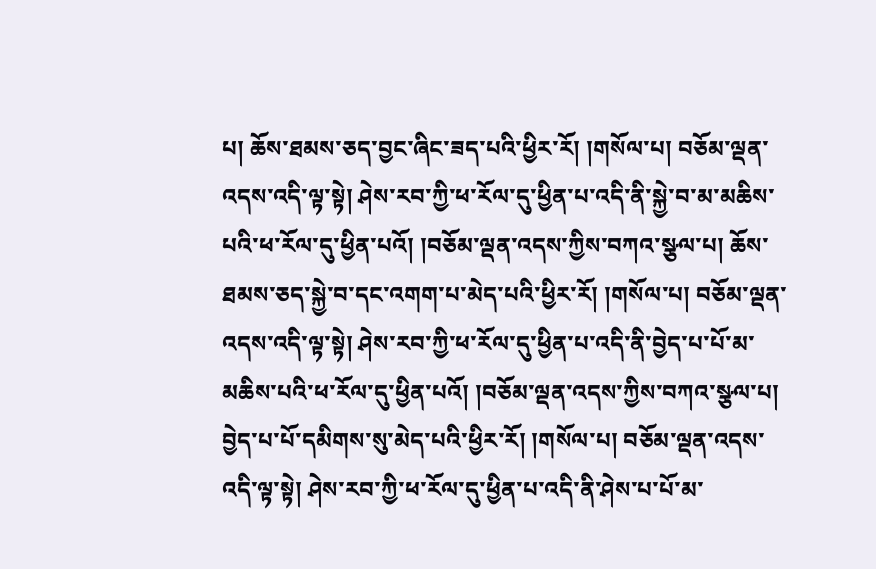པ། ཆོས་ཐམས་ཅད་བྱང་ཞིང་ཟད་པའི་ཕྱིར་རོ། །གསོལ་པ། བཅོམ་ལྡན་འདས་འདི་ལྟ་སྟེ། ཤེས་རབ་ཀྱི་ཕ་རོལ་དུ་ཕྱིན་པ་འདི་ནི་སྐྱེ་བ་མ་མཆིས་པའི་ཕ་རོལ་དུ་ཕྱིན་པའོ། །བཅོམ་ལྡན་འདས་ཀྱིས་བཀའ་སྩལ་པ། ཆོས་ཐམས་ཅད་སྐྱེ་བ་དང་འགག་པ་མེད་པའི་ཕྱིར་རོ། །གསོལ་པ། བཅོམ་ལྡན་འདས་འདི་ལྟ་སྟེ། ཤེས་རབ་ཀྱི་ཕ་རོལ་དུ་ཕྱིན་པ་འདི་ནི་བྱེད་པ་པོ་མ་མཆིས་པའི་ཕ་རོལ་དུ་ཕྱིན་པའོ། །བཅོམ་ལྡན་འདས་ཀྱིས་བཀའ་སྩལ་པ། བྱེད་པ་པོ་དམིགས་སུ་མེད་པའི་ཕྱིར་རོ། །གསོལ་པ། བཅོམ་ལྡན་འདས་འདི་ལྟ་སྟེ། ཤེས་རབ་ཀྱི་ཕ་རོལ་དུ་ཕྱིན་པ་འདི་ནི་ཤེས་པ་པོ་མ་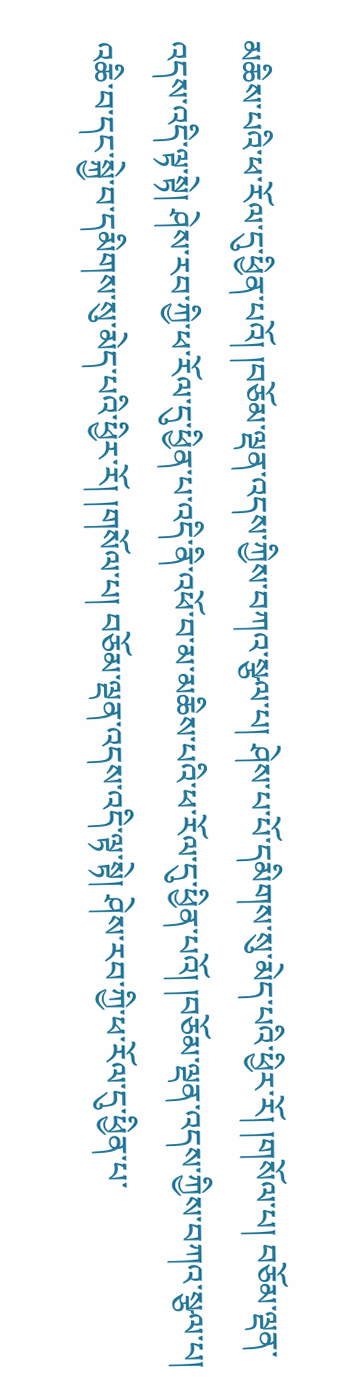མཆིས་པའི་ཕ་རོལ་དུ་ཕྱིན་པའོ། །བཅོམ་ལྡན་འདས་ཀྱིས་བཀའ་སྩལ་པ། ཤེས་པ་པོ་དམིགས་སུ་མེད་པའི་ཕྱིར་རོ། །གསོལ་པ། བཅོམ་ལྡན་འདས་འདི་ལྟ་སྟེ། ཤེས་རབ་ཀྱི་ཕ་རོལ་དུ་ཕྱིན་པ་འདི་ནི་འཕོ་བ་མ་མཆིས་པའི་ཕ་རོལ་དུ་ཕྱིན་པའོ། །བཅོམ་ལྡན་འདས་ཀྱིས་བཀའ་སྩལ་པ། འཆི་བ་དང་སྐྱེ་བ་དམིགས་སུ་མེད་པའི་ཕྱིར་རོ། །གསོལ་པ། བཅོམ་ལྡན་འདས་འདི་ལྟ་སྟེ། ཤེས་རབ་ཀྱི་ཕ་རོལ་དུ་ཕྱིན་པ་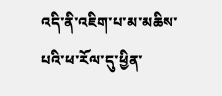འདི་ནི་འཇིག་པ་མ་མཆིས་པའི་ཕ་རོལ་དུ་ཕྱིན་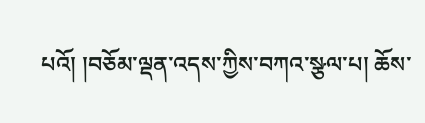པའོ། །བཅོམ་ལྡན་འདས་ཀྱིས་བཀའ་སྩལ་པ། ཆོས་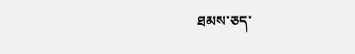ཐམས་ཅད་